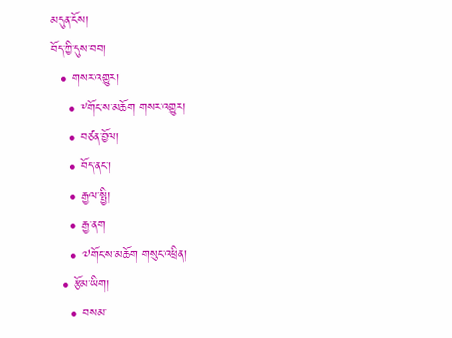མདུན་ངོས།
བོད་ཀྱི་དུས་བབ།
  • གསར་འགྱུར།
    • ༸གོང་ས་མཆོག གསར་འགྱུར།
    • བཙན་བྱོལ།
    • བོད་ནང་།
    • རྒྱལ་སྤྱི།
    • རྒྱ་ནག
    • ༧གོང་ས་མཆོག གསུང་འཕྲིན།
  • རྩོམ་ཡིག།
    • བསམ་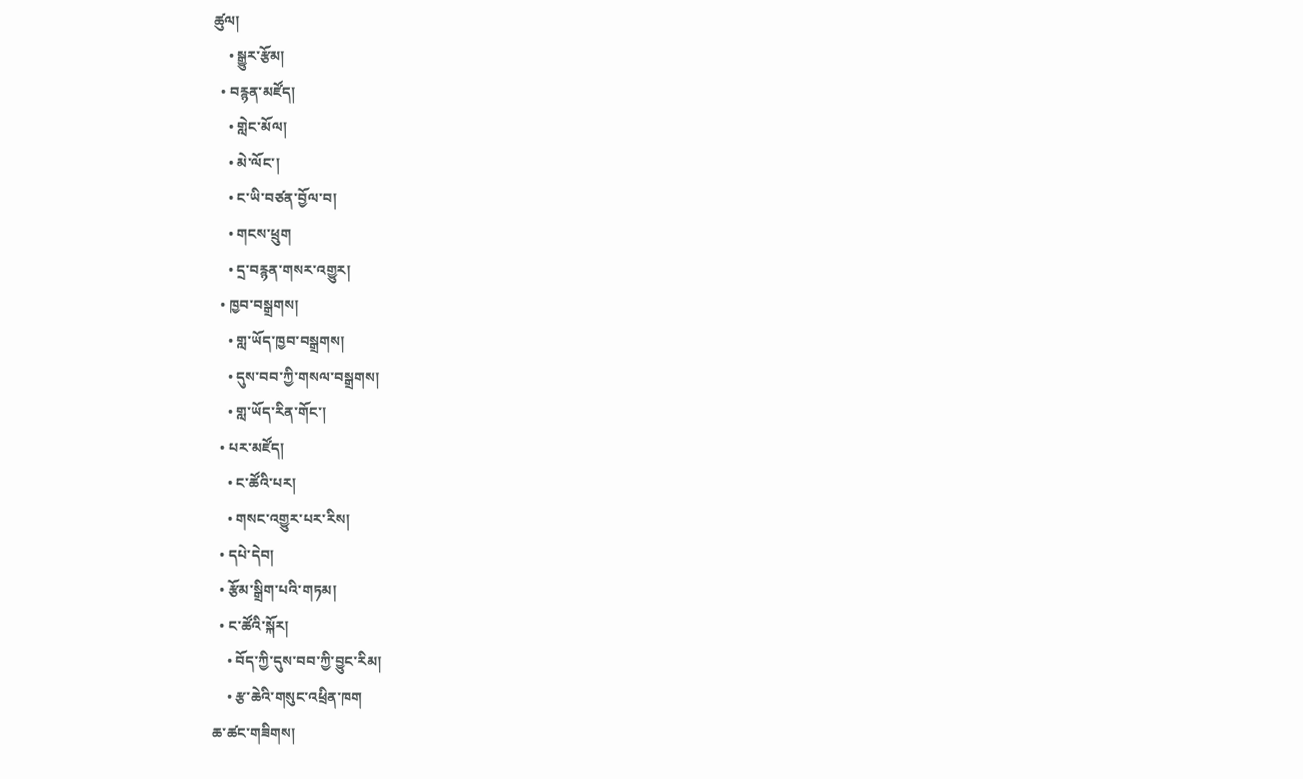ཚུལ།
    • སྒྱུར་རྩོམ།
  • བརྙན་མཛོད།
    • གླེང་མོལ།
    • མེ་ལོང་།
    • ང་ཡི་བཙན་བྱོལ་བ།
    • གངས་ཕྲུག
    • དྲ་བརྙན་གསར་འགྱུར།
  • ཁྱབ་བསྒྲགས།
    • གླ་ཡོད་ཁྱབ་བསྒྲགས།
    • དུས་བབ་ཀྱི་གསལ་བསྒྲགས།
    • གླ་ཡོད་རིན་གོང་།
  • པར་མཛོད།
    • ང་ཚོའི་པར།
    • གསང་འགྱུར་པར་རིས།
  • དཔེ་དེབ།
  • རྩོམ་སྒྲིག་པའི་གཏམ།
  • ང་ཚོའི་སྐོར།
    • བོད་ཀྱི་དུས་བབ་ཀྱི་བྱུང་རིམ།
    • རྩ་ཆེའི་གསུང་འཕྲིན་ཁག
ཆ་ཚང་གཟིགས།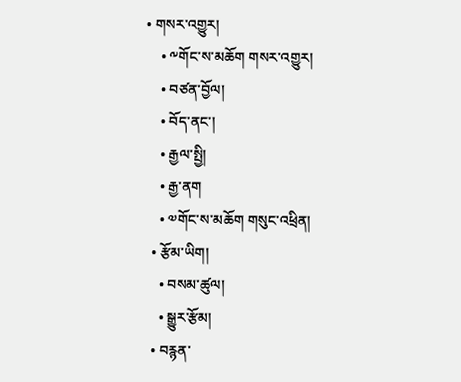• གསར་འགྱུར།
    • ༸གོང་ས་མཆོག གསར་འགྱུར།
    • བཙན་བྱོལ།
    • བོད་ནང་།
    • རྒྱལ་སྤྱི།
    • རྒྱ་ནག
    • ༧གོང་ས་མཆོག གསུང་འཕྲིན།
  • རྩོམ་ཡིག།
    • བསམ་ཚུལ།
    • སྒྱུར་རྩོམ།
  • བརྙན་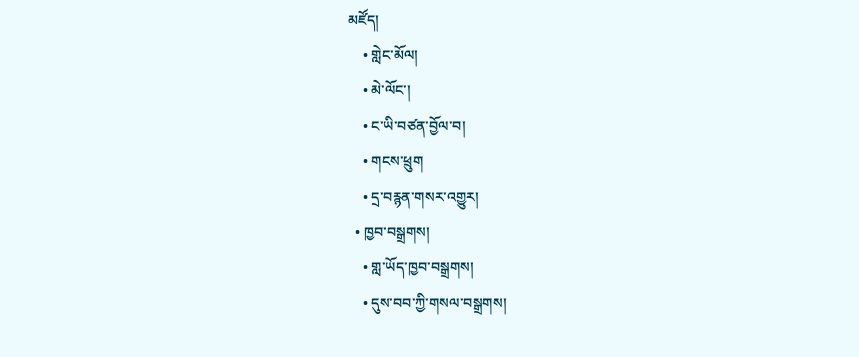མཛོད།
    • གླེང་མོལ།
    • མེ་ལོང་།
    • ང་ཡི་བཙན་བྱོལ་བ།
    • གངས་ཕྲུག
    • དྲ་བརྙན་གསར་འགྱུར།
  • ཁྱབ་བསྒྲགས།
    • གླ་ཡོད་ཁྱབ་བསྒྲགས།
    • དུས་བབ་ཀྱི་གསལ་བསྒྲགས།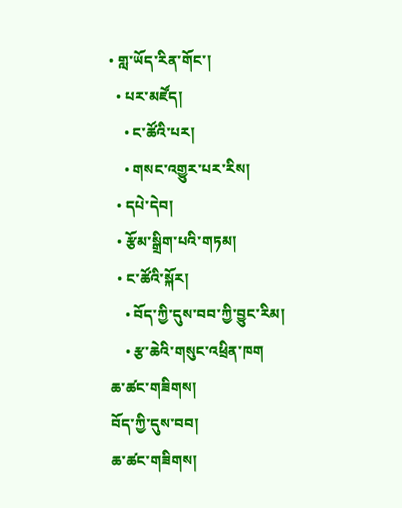• གླ་ཡོད་རིན་གོང་།
  • པར་མཛོད།
    • ང་ཚོའི་པར།
    • གསང་འགྱུར་པར་རིས།
  • དཔེ་དེབ།
  • རྩོམ་སྒྲིག་པའི་གཏམ།
  • ང་ཚོའི་སྐོར།
    • བོད་ཀྱི་དུས་བབ་ཀྱི་བྱུང་རིམ།
    • རྩ་ཆེའི་གསུང་འཕྲིན་ཁག
ཆ་ཚང་གཟིགས།
བོད་ཀྱི་དུས་བབ།
ཆ་ཚང་གཟིགས།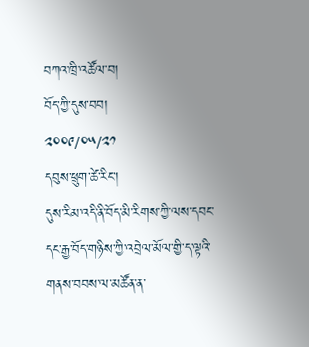བཀའ་ཁྲི་འཚོལ་བ།
བོད་ཀྱི་དུས་བབ།
༢༠༠༩/༠༥/༢༡
དབུས་ཕྲུག་ཚེ་རིང་།
དུས་རིམ་འདི་ནི་བོད་མི་རིགས་ཀྱི་ལས་དབང་དང་རྒྱ་བོད་གཉིས་ཀྱི་འབྲེལ་མོལ་གྱི་ད་ལྟའི་གནས་བབས་ལ་མཚོན་ན་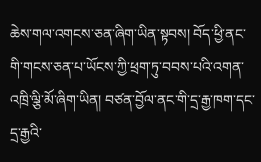ཆེས་གལ་འགངས་ཅན་ཞིག་ཡིན་སྟབས། བོད་ཕྱི་ནང་གི་གངས་ཅན་པ་ཡོངས་ཀྱི་ཕྲག་ཏུ་བབས་པའི་འགན་འཁྲི་ལྕི་མོ་ཞིག་ཡིན། བཙན་བྱོལ་ནང་གི་དྲ་རྒྱ་ཁག་དང་དྲ་རྒྱའི་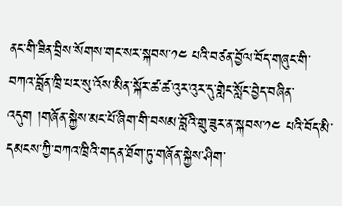ནང་གི་ཟིན་བྲིས་སོགས་གང་སར་སྐབས་༡༤ པའི་བཙན་བྱོལ་བོད་གཞུང་གི་བཀའ་བློན་ཁྲི་པར་སུ་འོས་མིན་སྐོར་ཚ་ཚ་འུར་འུར་དུ་གླེང་སློང་བྱེད་བཞིན་འདུག །གཞོན་སྐྱེས་མང་པོ་ཞིག་གི་བསམ་བློའི་གྲུ་ཟུར་ན་སྐབས་༡༤ པའི་བོད་མི་དམངས་ཀྱི་བཀའ་ཁྲིའི་གདན་ཐོག་ཏུ་གཞོན་སྐྱེས་ཤིག་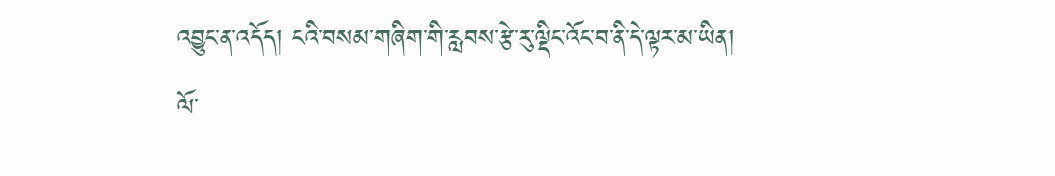འབྱུང་ན་འདོད། ངའི་བསམ་གཞིག་གི་རླབས་རྩེ་རུ་ལྡིང་འོང་བ་ནི་དེ་ལྟར་མ་ཡིན། ལོ་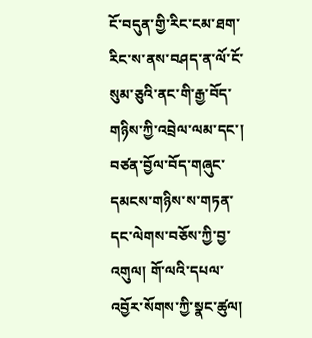ངོ་བདུན་གྱི་རིང་ངམ་ཐག་རིང་ས་ནས་བཤད་ན་ལོ་ངོ་སུམ་ཅུའི་ནང་གི་རྒྱ་བོད་གཉིས་ཀྱི་འབྲེལ་ལམ་དང་། བཙན་བྱོལ་བོད་གཞུང་དམངས་གཉིས་ས་གཏན་དང་ལེགས་བཅོས་ཀྱི་བྱ་འགུལ། གོ་ལའི་དཔལ་འབྱོར་སོགས་ཀྱི་སྣང་ཚུལ།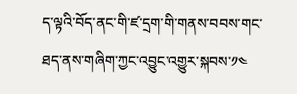ད་ལྟའི་བོད་ནང་གི་ཛ་དྲག་གི་གནས་བབས་གང་ཐད་ནས་གཞིག་ཀྱང་འབྱུང་འགྱུར་སྐབས་༡༤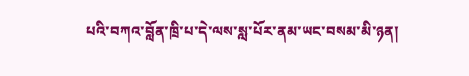པའི་བཀའ་བློན་ཁྲི་པ་དེ་ལས་སླ་པོར་ནམ་ཡང་བསམ་མི་ཉན།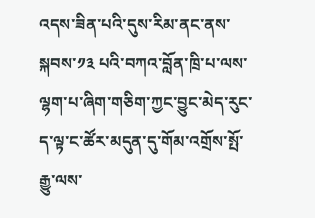འདས་ཟིན་པའི་དུས་རིམ་ནང་ནས་སྐབས་༡༣ པའི་བཀའ་བློན་ཁྲི་པ་ལས་ལྷག་པ་ཞིག་གཅིག་ཀྱང་བྱུང་མེད་རུང་ད་ལྟ་ང་ཚོར་མདུན་དུ་གོམ་འགྲོས་སྤོ་རྒྱུ་ལས་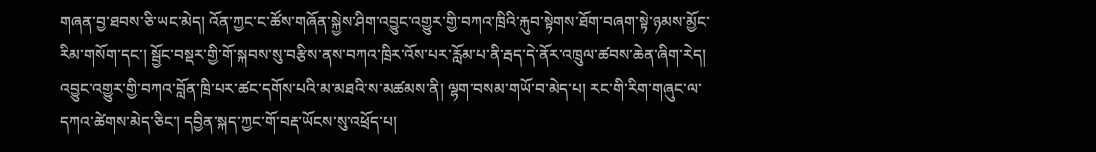གཞན་བྱ་ཐབས་ཅི་ཡང་མེད། འོན་ཀྱང་ང་ཚོས་གཞོན་སྐྱེས་ཤིག་འབྱུང་འགྱུར་གྱི་བཀའ་ཁྲིའི་རྐུབ་སྟེགས་ཐོག་བཞག་སྟེ་ཉམས་མྱོང་རིམ་གསོག་དང་། སྦྱོང་བསྡར་གྱི་གོ་སྐབས་སུ་བརྩིས་ནས་བཀའ་ཁྲིར་འོས་པར་རློམ་པ་ནི་རྦད་དེ་ནོར་འཁྲུལ་ཚབས་ཆེན་ཞིག་རེད། འབྱུང་འགྱུར་གྱི་བཀའ་བློན་ཁྲི་པར་ཚང་དགོས་པའི་མ་མཐའི་ས་མཚམས་ནི། ལྷག་བསམ་གཡོ་བ་མེད་པ། རང་གི་རིག་གཞུང་ལ་དཀའ་ཚེགས་མེད་ཅིང་། དབྱིན་སྐད་ཀྱང་གོ་བརྡ་ཡོངས་སུ་འཕྲོད་པ།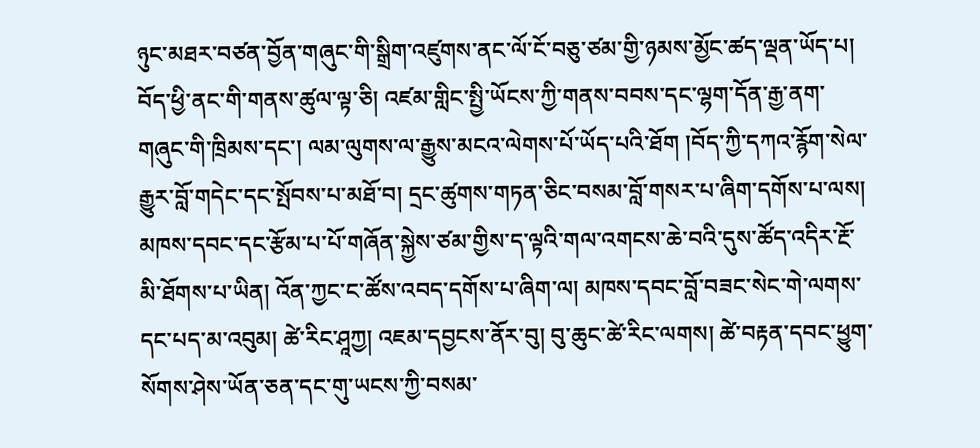ཉུང་མཐར་བཙན་བྱོན་གཞུང་གི་སྒྲིག་འཛུགས་ནང་ལོ་ངོ་བཅུ་ཙམ་གྱི་ཉམས་མྱོང་ཚད་ལྡན་ཡོད་པ། བོད་ཕྱི་ནང་གི་གནས་ཚུལ་ལྟ་ཅི། འཛམ་གླིང་སྤྱི་ཡོངས་ཀྱི་གནས་བབས་དང་ལྷག་དོན་རྒྱ་ནག་གཞུང་གི་ཁྲིམས་དང་། ལམ་ལུགས་ལ་རྒྱུས་མངའ་ལེགས་པོ་ཡོད་པའི་ཐོག །བོད་ཀྱི་དཀའ་རྙོག་སེལ་རྒྱུར་བློ་གདེང་དང་སྤོབས་པ་མཐོ་བ། དྲང་ཚུགས་གཏན་ཅིང་བསམ་བློ་གསར་པ་ཞིག་དགོས་པ་ལས། མཁས་དབང་དང་རྩོམ་པ་པོ་གཞོན་སྐྱེས་ཙམ་གྱིས་ད་ལྟའི་གལ་འགངས་ཆེ་བའི་དུས་ཚོད་འདིར་རྔོ་མི་ཐོགས་པ་ཡིན། འོན་ཀྱང་ང་ཚོས་འབད་དགོས་པ་ཞིག་ལ། མཁས་དབང་བློ་བཟང་སེང་གེ་ལགས་དང་པད་མ་འབུམ། ཚེ་རིང་ཤཱཀྱ། འཇམ་དབྱངས་ནོར་བུ། བུ་ཆུང་ཚེ་རིང་ལགས། ཚེ་བརྟན་དབང་ཕྱུག་སོགས་ཤེས་ཡོན་ཅན་དང་གུ་ཡངས་ཀྱི་བསམ་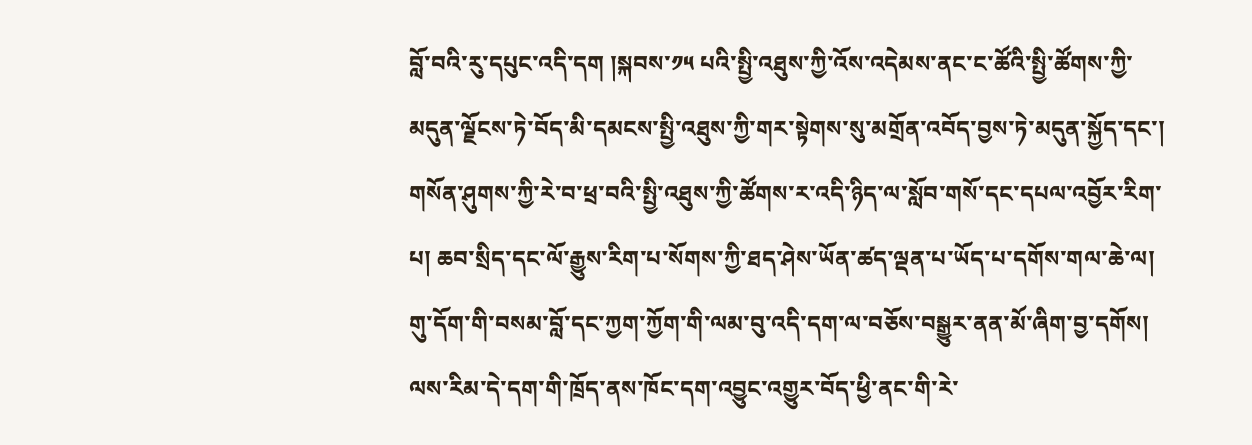བློ་བའི་རུ་དཔུང་འདི་དག །སྐབས་༡༥ པའི་སྤྱི་འཐུས་ཀྱི་འོས་འདེམས་ནང་ང་ཚོའི་སྤྱི་ཚོགས་ཀྱི་མདུན་ལྗོངས་ཏེ་བོད་མི་དམངས་སྤྱི་འཐུས་ཀྱི་གར་སྟེགས་སུ་མགྲོན་འབོད་བྱས་ཏེ་མདུན་སྐྱོད་དང་། གསོན་ཤུགས་ཀྱི་རེ་བ་ཕྲ་བའི་སྤྱི་འཐུས་ཀྱི་ཚོགས་ར་འདི་ཉིད་ལ་སློབ་གསོ་དང་དཔལ་འབྱོར་རིག་པ། ཆབ་སྲིད་དང་ལོ་རྒྱུས་རིག་པ་སོགས་ཀྱི་ཐད་ཤེས་ཡོན་ཚད་ལྡན་པ་ཡོད་པ་དགོས་གལ་ཆེ་ལ། གུ་དོག་གི་བསམ་བློ་དང་ཀྱག་ཀྱོག་གི་ལམ་བུ་འདི་དག་ལ་བཅོས་བསྒྱུར་ནན་མོ་ཞིག་བྱ་དགོས། ལས་རིམ་དེ་དག་གི་ཁྲོད་ནས་ཁོང་དག་འབྱུང་འགྱུར་བོད་ཕྱི་ནང་གི་རེ་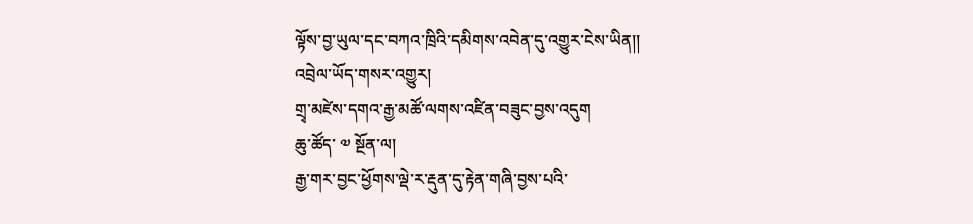ལྟོས་བྱ་ཡུལ་དང་བཀའ་ཁྲིའི་དམིགས་འབེན་དུ་འགྱུར་ངེས་ཡིན།།
འབྲེལ་ཡོད་གསར་འགྱུར།
གྲྭ་མཛེས་དགའ་རྒྱ་མཚོ་ལགས་འཛིན་བཟུང་བྱས་འདུག
ཆུ་ཚོད་ ༧ སྔོན་ལ།
རྒྱ་གར་བྱང་ཕྱོགས་ལྡེ་ར་རྡུན་དུ་རྟེན་གཞི་བྱས་པའི་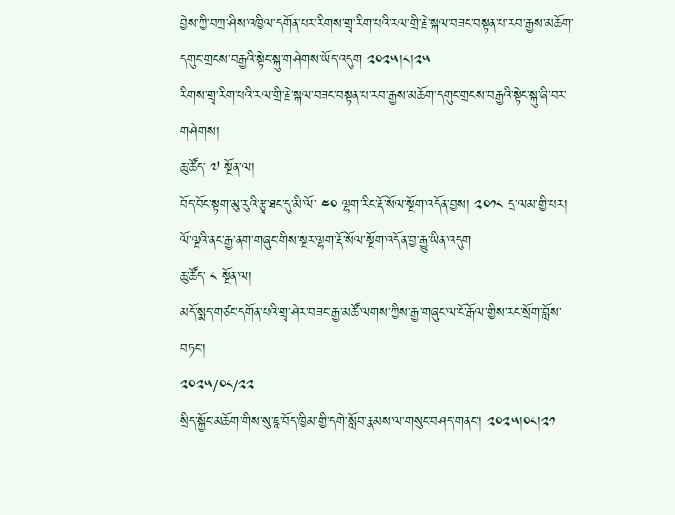བྱེས་ཀྱི་བཀྲ་ཤིས་འཁྱིལ་དགོན་པར་རིགས་གྲྭ་རིག་པའི་རལ་གྲི་རྗེ་སྐལ་བཟང་བསྟན་པ་རབ་རྒྱས་མཆོག་དགུང་གྲངས་བརྒྱའི་སྟེང་སྐུ་གཤེགས་ཡོད་འདུག ༢༠༢༥།༨།༢༥
རིགས་གྲྭ་རིག་པའི་རལ་གྲི་རྗེ་སྐལ་བཟང་བསྟན་པ་རབ་རྒྱས་མཆོག་དགུང་གྲངས་བརྒྱའི་སྟེང་སྐུ་ཞི་བར་གཤེགས།
ཆུ་ཚོད་ ༧ སྔོན་ལ།
བོད་བོང་སྟག་མུ་རུའི་རྩྭ་ཐང་དུ་མི་ལོ་ ༤༠ ལྷག་རིང་རྡོ་སོལ་སྔོག་འདོན་བྱས། ༢༠༡༨ དྲ་ལམ་གྱི་པར།
ལོ་ལྔའི་ནང་རྒྱ་ནག་གཞུང་གིས་སྔར་ལྷག་རྡོ་སོལ་སྔོག་འདོན་བྱ་རྒྱུ་ཡིན་འདུག
ཆུ་ཚོད་ ༨ སྔོན་ལ།
མདོ་སྨད་གཙང་དགོན་པའི་གྲྭ་ཤེར་བཟང་རྒྱ་མཚོ་ལགས་ཀྱིས་རྒྱ་གཞུང་ལ་ངོ་རྒོལ་གྱིས་རང་སྲོག་བློས་བཏང་།
༢༠༢༥/༠༨/༢༢
སྲིད་སྐྱོང་མཆོག་གིས་སུ་ཇཱ་བོད་ཁྱིམ་གྱི་དགེ་སློབ་རྣམས་ལ་གསུང་བཤད་གནང་། ༢༠༢༥།༠༨།༢༡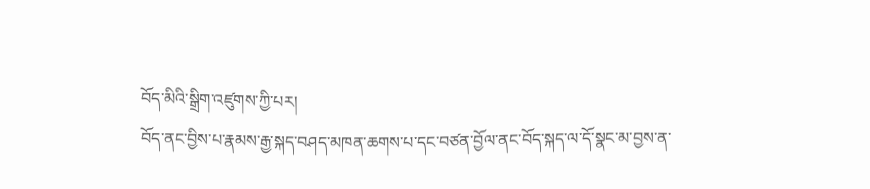བོད་མིའི་སྒྲིག་འཛུགས་ཀྱི་པར།
བོད་ནང་བྱིས་པ་རྣམས་རྒྱ་སྐད་བཤད་མཁན་ཆགས་པ་དང་བཙན་བྱོལ་ནང་བོད་སྐད་ལ་དོ་སྣང་མ་བྱས་ན་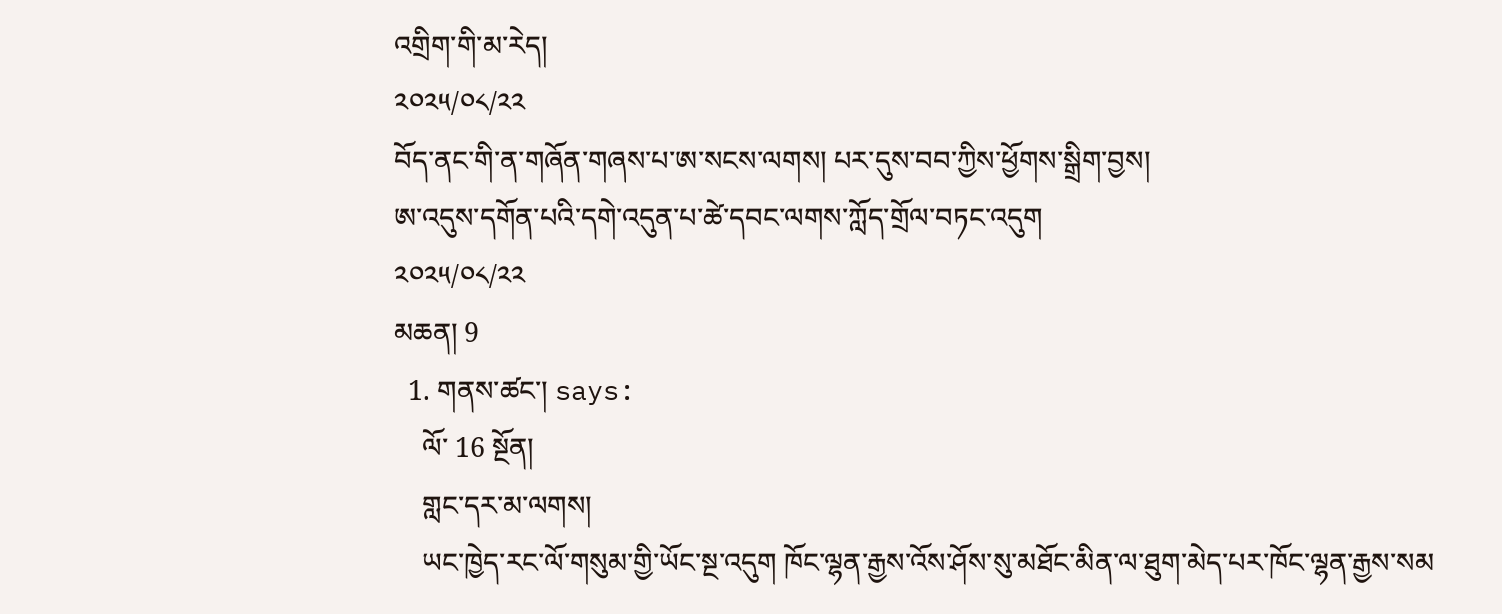འགྲིག་གི་མ་རེད།
༢༠༢༥/༠༨/༢༢
བོད་ནང་གི་ན་གཞོན་གཞས་པ་ཨ་སངས་ལགས། པར་དུས་བབ་ཀྱིས་ཕྱོགས་སྒྲིག་བྱས།
ཨ་འདུས་དགོན་པའི་དགེ་འདུན་པ་ཚེ་དབང་ལགས་ཀློད་གྲོལ་བཏང་འདུག
༢༠༢༥/༠༨/༢༢
མཆན། 9
  1. གནས་ཚང་། says:
    ལོ་ 16 སྔོན།
    གླང་དར་མ་ལགས།
    ཡང་ཁྱེད་རང་ལོ་གསུམ་གྱི་ཡོང་སྔ་འདུག ཁོང་ལྷན་རྒྱས་འོས་ཤོས་སུ་མཐོང་མིན་ལ་ཐུག་མེད་པར་ཁོང་ལྷན་རྒྱས་སམ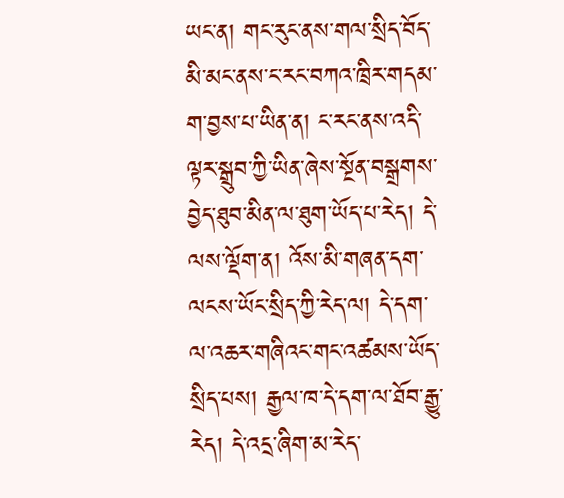ཡང་ན། གང་རུང་ནས་གལ་སྲིད་བོད་མི་མང་ནས་ང་རང་བཀའ་ཁྲིར་གདམ་ག་བྱས་པ་ཡིན་ན། ང་རང་ནས་འདི་ལྟར་སྒྲུབ་ཀྱི་ཡིན་ཞེས་སྔོན་བསྒྲགས་བྱེད་ཐུབ་མིན་ལ་ཐུག་ཡོད་པ་རེད། དེ་ལས་ལྡོག་ན། འོས་མི་གཞན་དག་ལངས་ཡོང་སྲིད་ཀྱི་རེད་ལ། དེ་དག་ལ་འཆར་གཞིའང་གང་འཚམས་ཡོད་སྲིད་པས། རྒྱལ་ཁ་དེ་དག་ལ་ཐོབ་རྒྱུ་རེད། དེ་འདྲ་ཞིག་མ་རེད་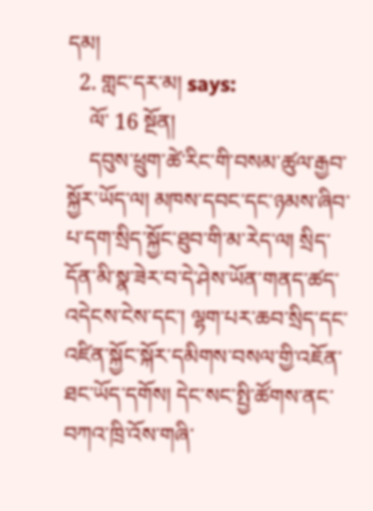དམ།
  2. གླང་དར་མ། says:
    ལོ་ 16 སྔོན།
    དབུས་ཕྲུག་ཚེ་རིང་གི་བསམ་ཚུལ་རྒྱབ་སྐྱོར་ཡོད་ལ། མཁས་དབང་དང་ཉམས་ཞིབ་པ་དག་སྲིད་སྐྱོང་ཐུབ་གི་མ་རེད་ལ། སྲིད་དོན་མི་སྣ་ཟེར་བ་དེ་ཤེས་ཡོན་གནད་ཚད་འདེངས་ངེས་དང་། ལྷག་པར་ཆབ་སྲིད་དང་འཛིན་སྐྱོང་སྐོར་དམིགས་བསལ་གྱི་འཇོན་ཐང་ཡོད་དགོས། དེང་སང་སྤྱི་ཚོགས་ནང་བཀའ་ཁྲི་འོས་གཞི་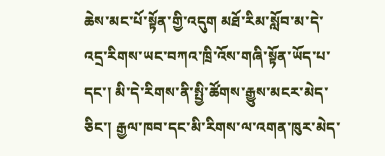ཆེས་མང་པོ་སྟོན་གྱི་འདུག མཐོ་རིམ་སློབ་མ་དེ་འདྲ་རིགས་ཡང་བཀའ་ཁྲི་འོས་གཞི་སྟོན་ཡོད་པ་དང་། མི་དེ་རིགས་ནི་སྤྱི་ཚོགས་རྒྱུས་མངར་མེད་ཅིང་། རྒྱལ་ཁབ་དང་མི་རིགས་ལ་འགན་ཁུར་མེད་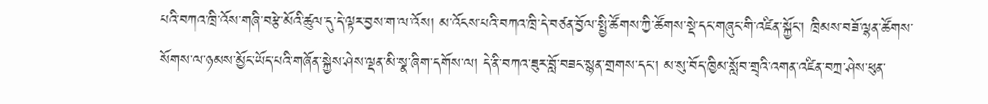པའི་བཀའ་ཁྲི་འོས་གཞི་བརྩེ་མོའི་ཚུལ་དུ་དེ་ལྟར་བྱས་ག་ལ་འོས། མ་འོངས་པའི་བཀའ་ཁྲི་དེ་བཙན་བྱོལ་སྤྱི་ཚོགས་ཀྱི་ཚོགས་སྡེ་དང་གཞུང་གི་འཛིན་སྐྱོང་། ཁྲིམས་བཟོ་ལྷན་ཚོགས་སོགས་ལ་ཉམས་མྱོང་ཡོད་པའི་གཞོན་སྐྱེས་ཤེས་ལྡན་མི་སྣ་ཞིག་དགོས་ལ། དེ་ནི་བཀའ་ཟུར་བློ་བཟང་སྙན་གྲགས་དང་། མ་སུ་བོད་ཁྱིམ་སློབ་གྲྭའི་འགན་འཛིན་བཀྲ་ཤེས་ཕུན་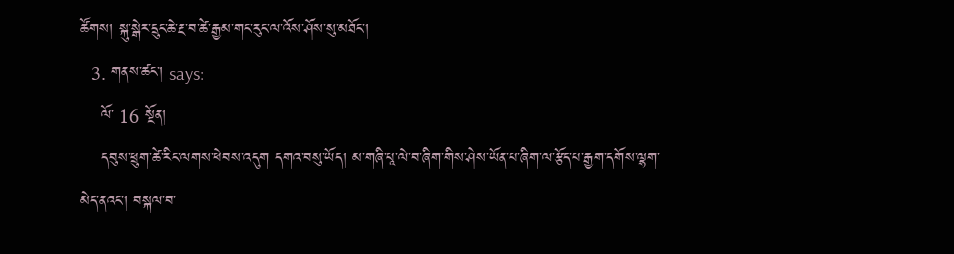ཚོགས། སྐུ་སྒེར་དྲུང་ཆེ་རྔ་བ་ཚེ་རྒྱམ་གང་རུང་ལ་འོས་ཤོས་སུ་མཐོང་།
  3. གནས་ཚང་། says:
    ལོ་ 16 སྔོན།
    དབུས་ཕྲུག་ཚེ་རིང་ལགས་ཕེབས་འདུག དགའ་བསུ་ཡོད། མ་གཞི་པཱ་ལེ་བ་ཞིག་གིས་ཤེས་ཡོན་པ་ཞིག་ལ་རྩོད་པ་རྒྱག་དགོས་ལྷག་མེད་ནའང་། བསྐལ་བ་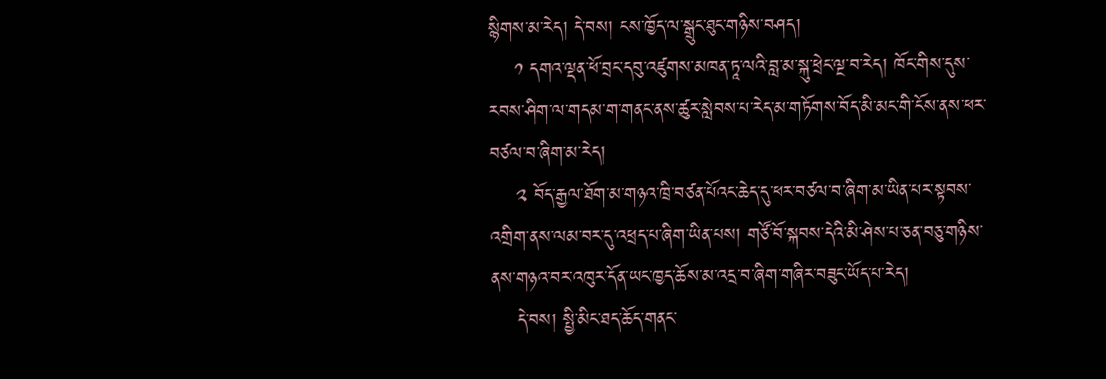སྙིགས་མ་རེད། དེ་བས། ངས་ཁྱོད་ལ་སྒྲུང་ཐུང་གཉིས་བཤད།
    ༡ དགའ་ལྡན་ཕོ་བྲང་དབུ་འཛུགས་མཁན་ཏཱ་ལའི་བླ་མ་སྐུ་ཕྲེང་ལྔ་བ་རེད། ཁོང་གིས་དུས་རབས་ཤིག་ལ་གདམ་ག་གནང་ནས་ཚུར་སླེབས་པ་རེད་མ་གཏོགས་བོད་མི་མང་གི་ངོས་ནས་ཕར་བཙལ་བ་ཞིག་མ་རེད།
    ༢ བོད་རྒྱལ་ཐོག་མ་གཉའ་ཁྲི་བཙན་པོའང་ཆེད་དུ་ཕར་བཙལ་བ་ཞིག་མ་ཡིན་པར་སྟབས་འགྲིག་ནས་ལམ་བར་དུ་འཕྲད་པ་ཞིག་ཡིན་པས། གཙོ་བོ་སྐབས་དེའི་མི་ཤེས་པ་ཅན་བཅུ་གཉིས་ནས་གཉའ་བར་འཁུར་དོན་ཡང་ཁྱད་ཆོས་མ་འདྲ་བ་ཞིག་གཞིར་བཟུང་ཡོད་པ་རེད།
    དེ་བས། སྤྱི་མིང་ཐད་ཆོད་གནང་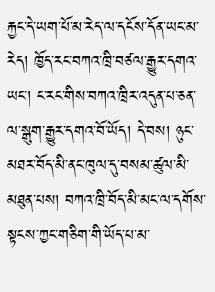རྐྱང་དེ་ཡག་པོ་མ་རེད་ལ་དངོས་དོན་ཡང་མ་རེད། ཁྱོད་རང་བཀའ་ཁྲི་བཙལ་རྒྱུར་དགའ་ཡང་། ང་རང་གིས་བཀའ་ཁྲིར་འདུན་པ་ཅན་ལ་སྒུག་རྒྱུར་དགའ་བོ་ཡོད། དེ་བས། ཉུང་མཐར་བོད་མི་ནང་ཁུལ་དུ་བསམ་ཚུལ་མི་མཐུན་པས། བཀའ་ཁྲི་བོད་མི་མང་ལ་དགོས་སྟངས་ཀྱང་གཅིག་གི་ཡོད་པ་མ་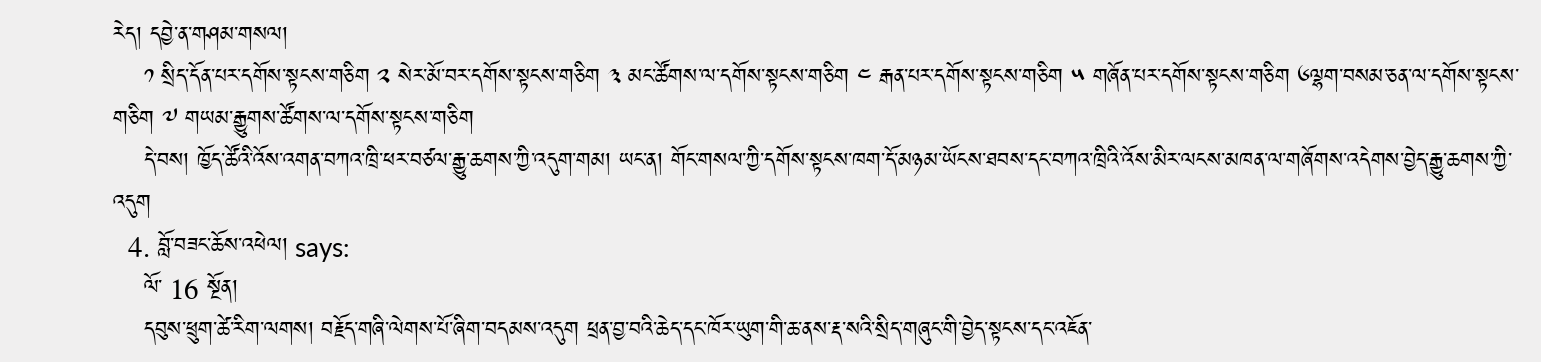རེད། དབྱེ་ན་གཤམ་གསལ།
    ༡ སྲིད་དོན་པར་དགོས་སྟངས་གཅིག ༢ སེར་མོ་བར་དགོས་སྟངས་གཅིག ༣ མང་ཚོགས་ལ་དགོས་སྟངས་གཅིག ༤ རྒན་པར་དགོས་སྟངས་གཅིག ༥ གཞོན་པར་དགོས་སྟངས་གཅིག ༦ལྷག་བསམ་ཅན་ལ་དགོས་སྟངས་གཅིག ༧ གཡམ་རྒྱུགས་ཚོགས་ལ་དགོས་སྟངས་གཅིག
    དེ་བས། ཁྱོད་ཚོའི་འོས་འགན་བཀའ་ཁྲི་ཕར་བཙལ་རྒྱུ་ཆགས་ཀྱི་འདུག་གམ། ཡང་ན། གོང་གསལ་ཀྱི་དགོས་སྟངས་ཁག་དོ་མཉམ་ཡོངས་ཐབས་དང་བཀའ་ཁྲིའི་འོས་མིར་ལངས་མཁན་ལ་གཞོགས་འདེགས་བྱེད་རྒྱུ་ཆགས་ཀྱི་འདུག
  4. བློ་བཟང་ཆོས་འཕེལ། says:
    ལོ་ 16 སྔོན།
    དབུས་ཕྲུག་ཚེ་རིག་ལགས། བརྗོད་གཞི་ལེགས་པོ་ཞིག་བདམས་འདུག ཕྲན་བྱ་བའི་ཆེད་དང་ཁོར་ཡུག་གི་ཆ་ནས་རྡ་སའི་སྲིད་གཞུང་གི་བྱེད་སྟངས་དང་འཇོན་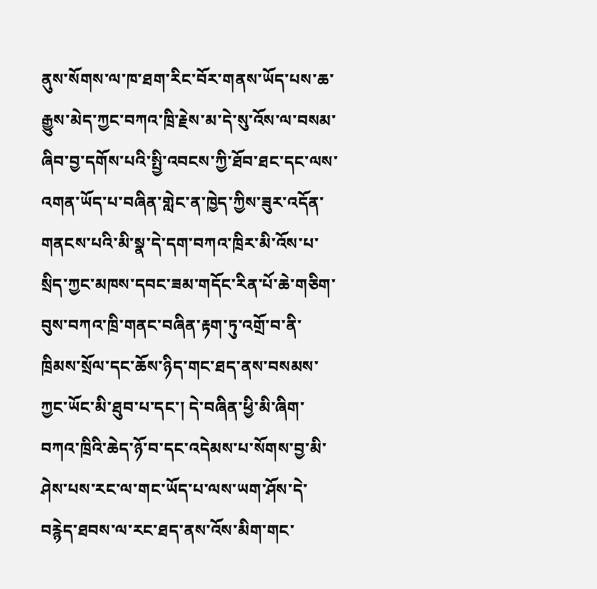ནུས་སོགས་ལ་ཁ་ཐག་རིང་བོར་གནས་ཡོད་པས་ཆ་རྒྱུས་མེད་ཀྱང་བཀའ་ཁྲི་རྗེས་མ་དེ་སུ་འོས་ལ་བསམ་ཞིབ་བྱ་དགོས་པའི་སྤྱི་འབངས་ཀྱི་ཐོབ་ཐང་དང་ལས་འགན་ཡོད་པ་བཞིན་གླེང་ན་ཁྱེད་ཀྱིས་ཟུར་འདོན་གནངས་པའི་མི་སྣ་དེ་དག་བཀའ་ཁྲིར་མི་འོས་པ་སྲིད་ཀྱང་མཁས་དབང་ཟམ་གདོང་རིན་པོ་ཆེ་གཅིག་བུས་བཀའ་ཁྲི་གནང་བཞིན་རྟག་ཏུ་འགྲོ་བ་ནི་ཁྲིམས་སྲོལ་དང་ཆོས་ཉིད་གང་ཐད་ནས་བསམས་ཀྱང་ཡོང་མི་ཐུབ་པ་དང་། དེ་བཞིན་ཕྱི་མི་ཞིག་བཀའ་ཁྲིའི་ཆེད་ཉོ་བ་དང་འདེམས་པ་སོགས་བྱ་མི་ཤེས་པས་རང་ལ་གང་ཡོད་པ་ལས་ཡག་ཤོས་དེ་བརྙེད་ཐབས་ལ་རང་ཐད་ནས་འོས་མིག་གང་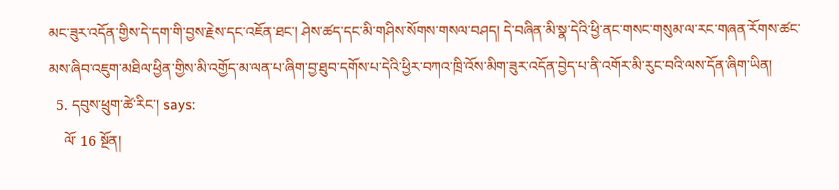མང་ཟུར་འདོན་གྱིས་དེ་དག་གི་བྱས་རྗེས་དང་འཇོན་ཐང་། ཤེས་ཚད་དང་མི་གཤིས་སོགས་གསལ་བཤད། དེ་བཞིན་མི་སྣ་དེའི་ཕྱི་ནང་གསང་གསུམ་ལ་རང་གཞན་རོགས་ཚང་མས་ཞིབ་འཇུག་མཐིལ་ཕྱིན་གྱིས་མི་འགྱོད་མ་ལན་པ་ཞིག་བྱ་ཐུབ་དགོས་པ་དེའི་ཕྱིར་བཀའ་ཁྲི་འོས་མིག་ཟུར་འདོན་བྱེད་པ་ནི་འགོར་མི་རུང་བའི་ལས་དོན་ཞིག་ཡིན།
  5. དབུས་ཕྲུག་ཚེ་རིང་། says:
    ལོ་ 16 སྔོན།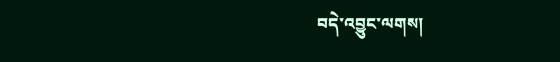བདེ་འབྱུང་ལགས།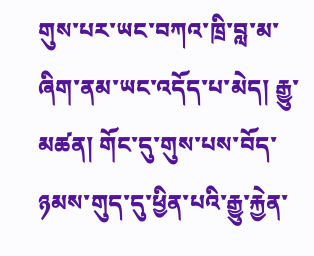གུས་པར་ཡང་བཀའ་ཁྲི་བླ་མ་ཞིག་ནམ་ཡང་འདོད་པ་མེད། རྒྱུ་མཚན། གོང་དུ་གུས་པས་བོད་ཉམས་གུད་དུ་ཕྱིན་པའི་རྒྱུ་རྐྱེན་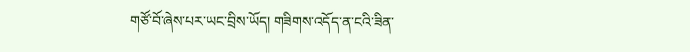གཙོ་བོ་ཞེས་པར་ཡང་བྲིས་ཡོད། གཟིགས་འདོད་ན་ངའི་ཟིན་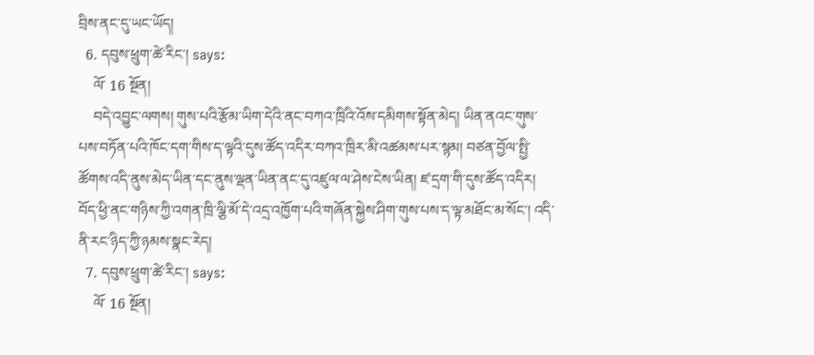བྲིས་ནང་དུ་ཡང་ཡོད།
  6. དབུས་ཕྲུག་ཚེ་རིང་། says:
    ལོ་ 16 སྔོན།
    བདེ་འབྱུང་ལགས། གུས་པའི་རྩོམ་ཡིག་དེའི་ནང་བཀའ་ཁྲིའི་འོས་དམིགས་སྟོན་མེད། ཡིན་ནའང་གུས་པས་བཏོན་པའི་ཁོང་དག་གིས་ད་ལྟའི་དུས་ཚོད་འདིར་བཀའ་ཁྲིར་མི་འཚམས་པར་སྙམ། བཙན་བྱོལ་སྤྱི་ཚོགས་འདི་ནུས་མེད་ཡིན་དང་ནུས་ལྡན་ཡིན་ནང་དུ་འཛུལ་ལ་ཤེས་ངེས་ཡིན། ཛ་དྲག་གི་དུས་ཚོད་འདིར། བོད་ཕྱི་ནང་གཉིས་ཀྱི་འགན་ཁྲི་ལྕི་མོ་དེ་འདྲ་འཁྱོག་པའི་གཞོན་སྐྱེས་ཤིག་གུས་པས་ད་ལྟ་མཐོང་མ་སོང་། འདི་ནི་རང་ཉིད་ཀྱི་ཉམས་སྣང་རེད།
  7. དབུས་ཕྲུག་ཚེ་རིང་། says:
    ལོ་ 16 སྔོན།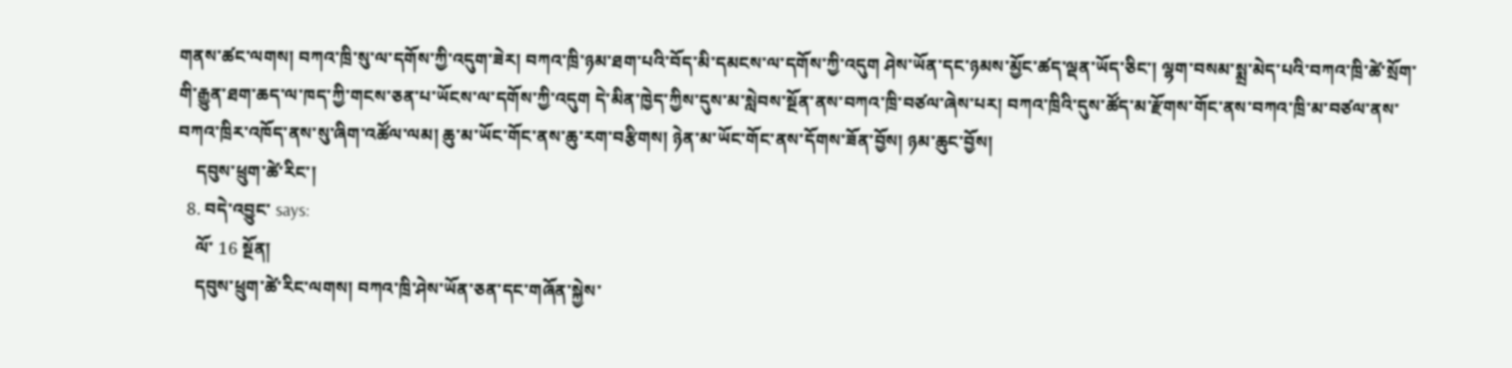གནས་ཚང་ལགས། བཀའ་ཁྲི་སུ་ལ་དགོས་ཀྱི་འདུག་ཟེར། བཀའ་ཁྲི་ཉམ་ཐག་པའི་བོད་མི་དམངས་ལ་དགོས་ཀྱི་འདུག ཤེས་ཡོན་དང་ཉམས་མྱོང་ཚད་ལྡན་ཡོད་ཅིང་། ལྷག་བསམ་སྨྲ་མེད་པའི་བཀའ་ཁྲི་ཚེ་སྲོག་གི་རྒྱུན་ཐག་ཆད་ལ་ཁད་ཀྱི་གངས་ཅན་པ་ཡོངས་ལ་དགོས་ཀྱི་འདུག དེ་མིན་ཁྱེད་ཀྱིས་དུས་མ་སླེབས་སྔོན་ནས་བཀའ་ཁྲི་བཙལ་ཞེས་པར། བཀའ་ཁྲིའི་དུས་ཚོད་མ་རྫོགས་གོང་ནས་བཀའ་ཁྲི་མ་བཙལ་ནས་བཀའ་ཁྲིར་འཁོད་ནས་སུ་ཞིག་འཚོལ་ལམ། ཆུ་མ་ཡོང་གོང་ནས་ཆུ་རག་བརྩིགས། ཉེན་མ་ཡོང་གོང་ནས་དོགས་ཟོན་བྱོས། ཉམ་ཆུང་བྱོས།
    དབུས་ཕྲུག་ཚེ་རིང་།
  8. བདེ་འབྱུང་ says:
    ལོ་ 16 སྔོན།
    དབུས་ཕྲུག་ཚེ་རིང་ལགས། བཀའ་ཁྲི་ཤེས་ཡོན་ཅན་དང་གཞོན་སྐྱེས་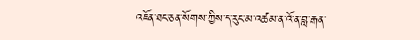འཇོན་ཐང་ཅན་སོགས་ཀྱིས་ད་རུང་མ་འཚམ་ན་འོ་ན་བླ་རྒན་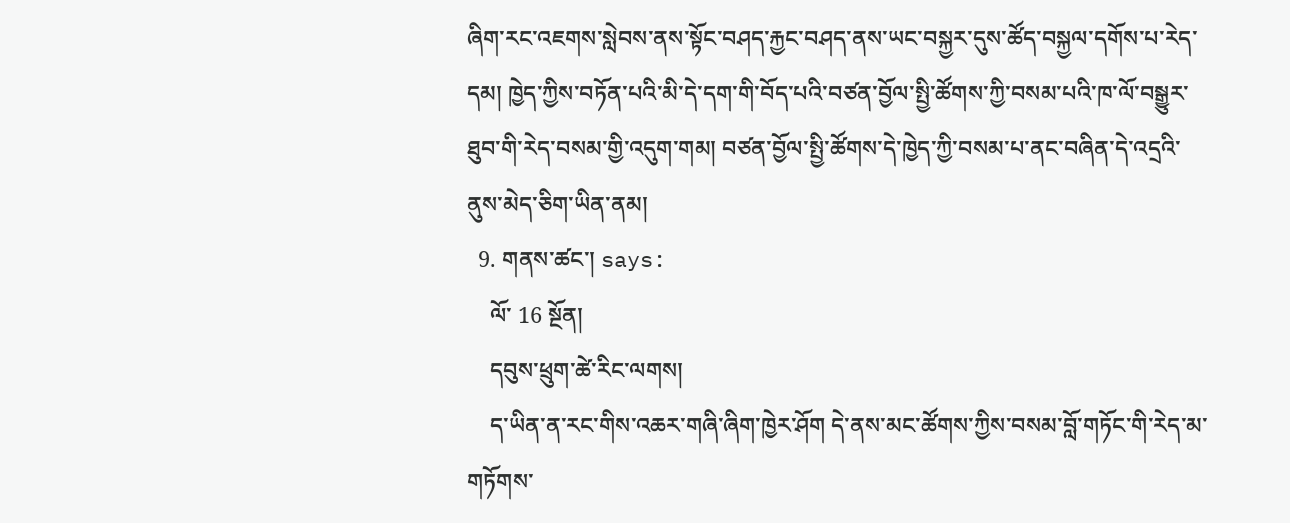ཞིག་རང་འཇགས་སླེབས་ནས་སྟོང་བཤད་རྐྱང་བཤད་ནས་ཡང་བསྐྱར་དུས་ཚོད་བསྐྱལ་དགོས་པ་རེད་དམ། ཁྱེད་ཀྱིས་བཏོན་པའི་མི་དེ་དག་གི་བོད་པའི་བཙན་བྱོལ་སྤྱི་ཚོགས་ཀྱི་བསམ་པའི་ཁ་ལོ་བསྒྱུར་ཐུབ་གི་རེད་བསམ་གྱི་འདུག་གམ། བཙན་བྱོལ་སྤྱི་ཚོགས་དེ་ཁྱེད་ཀྱི་བསམ་པ་ནང་བཞིན་དེ་འདྲའི་ནུས་མེད་ཅིག་ཡིན་ནམ།
  9. གནས་ཚང་། says:
    ལོ་ 16 སྔོན།
    དབུས་ཕྲུག་ཚེ་རིང་ལགས།
    ད་ཡིན་ན་རང་གིས་འཆར་གཞི་ཞིག་ཁྱེར་ཤོག དེ་ནས་མང་ཚོགས་ཀྱིས་བསམ་བློ་གཏོང་གི་རེད་མ་གཏོགས་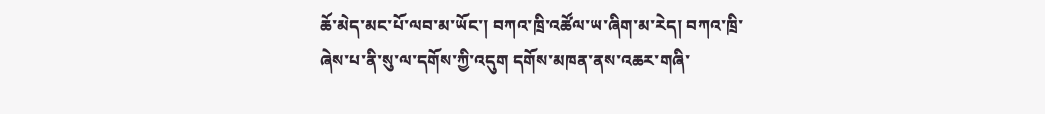ཆོ་མེད་མང་པོ་ལབ་མ་ཡོང་། བཀའ་ཁྲི་འཚོལ་ཡ་ཞིག་མ་རེད། བཀའ་ཁྲི་ཞེས་པ་ནི་སུ་ལ་དགོས་ཀྱི་འདུག དགོས་མཁན་ནས་འཆར་གཞི་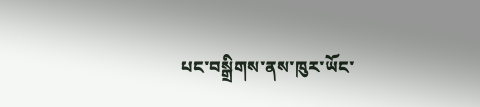པང་བསྒྲིགས་ནས་ཁུར་ཡོང་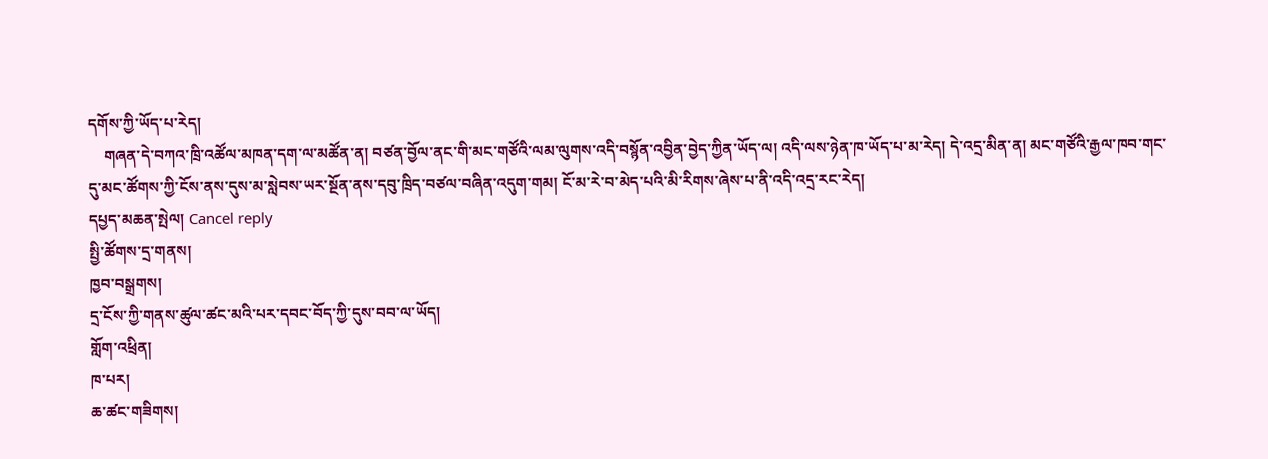དགོས་ཀྱི་ཡོད་པ་རེད།
    གཞན་དེ་བཀའ་ཁྲི་འཚོལ་མཁན་དག་ལ་མཚོན་ན། བཙན་བྱོལ་ནང་གི་མང་གཙོའི་ལམ་ལུགས་འདི་བསྙོན་འབྱིན་བྱེད་ཀྱིན་ཡོད་ལ། འདི་ལས་ཉེན་ཁ་ཡོད་པ་མ་རེད། དེ་འདྲ་མིན་ན། མང་གཙོའི་རྒྱལ་ཁབ་གང་དུ་མང་ཚོགས་ཀྱི་ངོས་ནས་དུས་མ་སླེབས་ཡར་སྔོན་ནས་དབུ་ཁྲིད་བཙལ་བཞིན་འདུག་གམ། ངོ་མ་རེ་བ་མེད་པའི་མི་རིགས་ཞེས་པ་ནི་འདི་འདྲ་རང་རེད།
དཔྱད་མཆན་སྤེལ། Cancel reply
སྤྱི་ཚོགས་དྲ་གནས།
ཁྱབ་བསྒྲགས།
དྲ་ངོས་ཀྱི་གནས་ཚུལ་ཚང་མའི་པར་དབང་བོད་ཀྱི་དུས་བབ་ལ་ཡོད།
གློག་འཕྲིན།
ཁ་པར།
ཆ་ཚང་གཟིགས།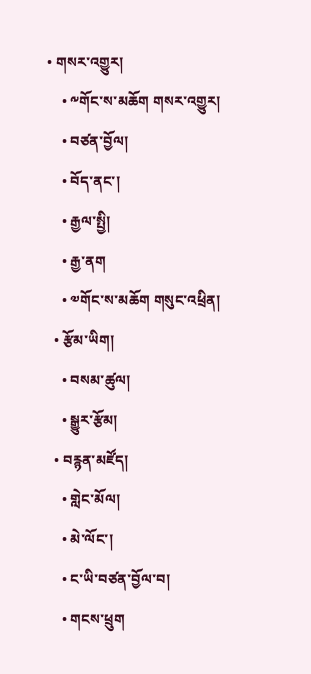• གསར་འགྱུར།
    • ༸གོང་ས་མཆོག གསར་འགྱུར།
    • བཙན་བྱོལ།
    • བོད་ནང་།
    • རྒྱལ་སྤྱི།
    • རྒྱ་ནག
    • ༧གོང་ས་མཆོག གསུང་འཕྲིན།
  • རྩོམ་ཡིག།
    • བསམ་ཚུལ།
    • སྒྱུར་རྩོམ།
  • བརྙན་མཛོད།
    • གླེང་མོལ།
    • མེ་ལོང་།
    • ང་ཡི་བཙན་བྱོལ་བ།
    • གངས་ཕྲུག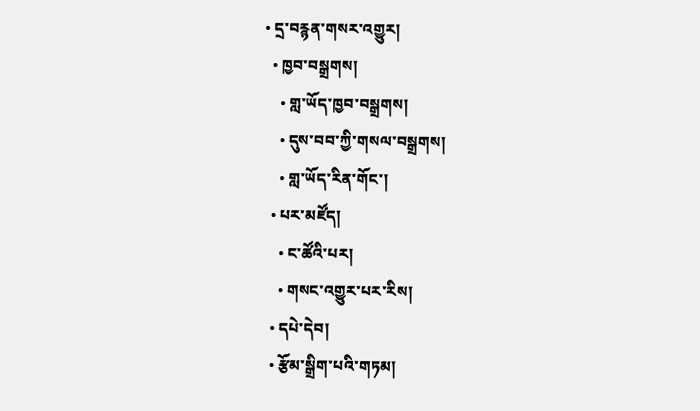• དྲ་བརྙན་གསར་འགྱུར།
  • ཁྱབ་བསྒྲགས།
    • གླ་ཡོད་ཁྱབ་བསྒྲགས།
    • དུས་བབ་ཀྱི་གསལ་བསྒྲགས།
    • གླ་ཡོད་རིན་གོང་།
  • པར་མཛོད།
    • ང་ཚོའི་པར།
    • གསང་འགྱུར་པར་རིས།
  • དཔེ་དེབ།
  • རྩོམ་སྒྲིག་པའི་གཏམ།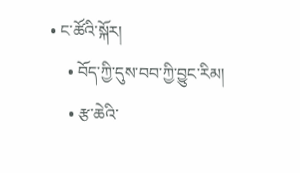• ང་ཚོའི་སྐོར།
    • བོད་ཀྱི་དུས་བབ་ཀྱི་བྱུང་རིམ།
    • རྩ་ཆེའི་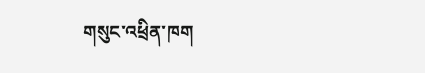གསུང་འཕྲིན་ཁག